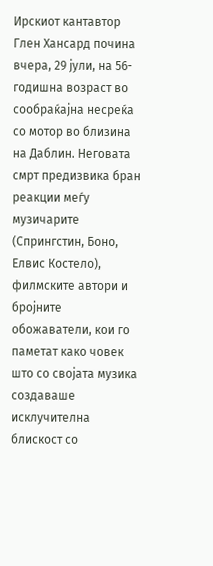Ирскиот кантавтор Глен Хансард почина вчера, 29 јули, на 56-годишна возраст во сообраќајна несреќа со мотор во близина на Даблин. Неговата смрт предизвика бран реакции меѓу музичарите (Спрингстин, Боно, Eлвис Костело), филмските автори и бројните обожаватели, кои го паметат како човек што со својата музика создаваше исклучителна блискост со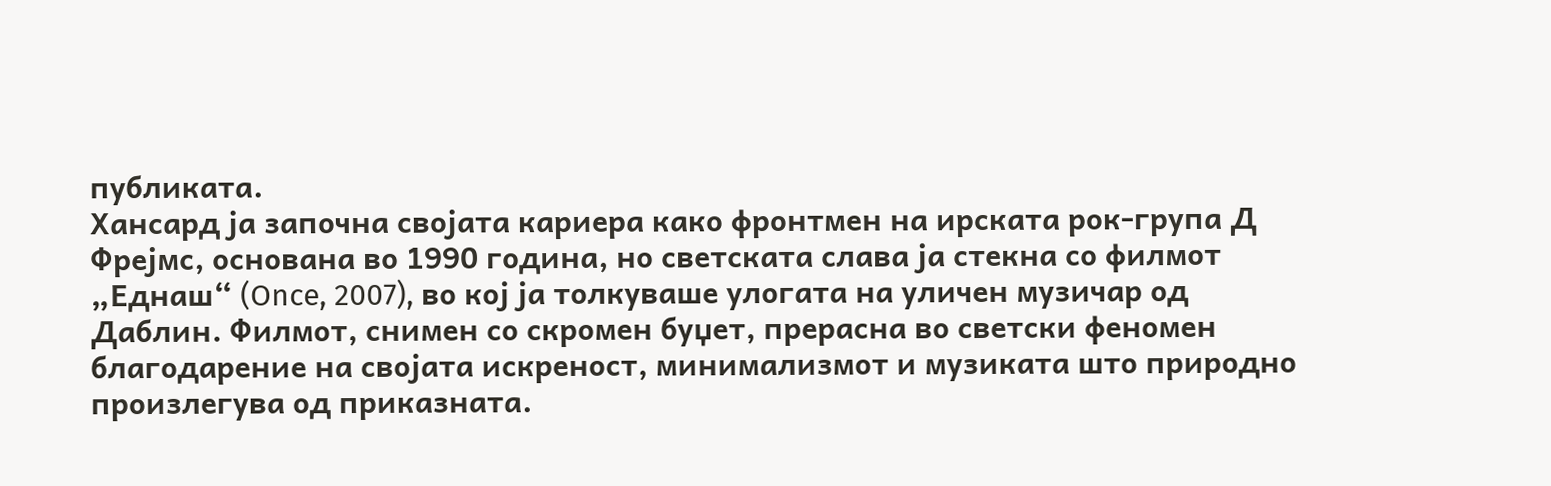публиката.
Хансард ја започна својата кариера како фронтмен на ирската рок-група Д Фрејмс, основана во 1990 година, но светската слава ја стекна со филмот „Еднаш“ (Once, 2007), во кој ја толкуваше улогата на уличен музичар од Даблин. Филмот, снимен со скромен буџет, прерасна во светски феномен благодарение на својата искреност, минимализмот и музиката што природно произлегува од приказната.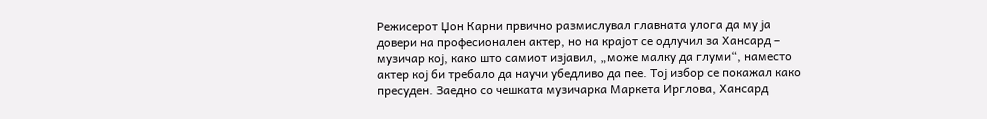Режисерот Џон Карни првично размислувал главната улога да му ја довери на професионален актер, но на крајот се одлучил за Хансард – музичар кој, како што самиот изјавил, „може малку да глуми“, наместо актер кој би требало да научи убедливо да пее. Тој избор се покажал како пресуден. Заедно со чешката музичарка Маркета Ирглова, Хансард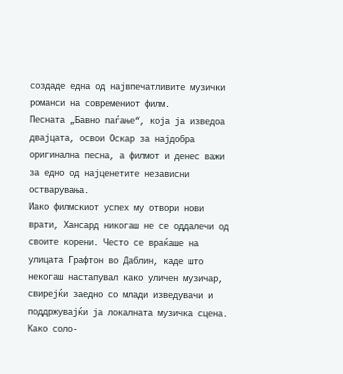создаде една од највпечатливите музички романси на современиот филм.
Песната „Бавно паѓање“, која ја изведоа двајцата, освои Оскар за најдобра оригинална песна, а филмот и денес важи за едно од најценетите независни остварувања.
Иако филмскиот успех му отвори нови врати, Хансард никогаш не се оддалечи од своите корени. Често се враќаше на улицата Графтон во Даблин, каде што некогаш настапувал како уличен музичар, свирејќи заедно со млади изведувачи и поддржувајќи ја локалната музичка сцена. Како соло-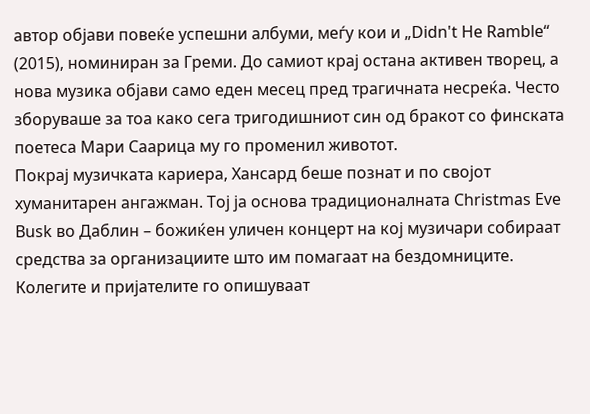автор објави повеќе успешни албуми, меѓу кои и „Didn't He Ramble“ (2015), номиниран за Греми. До самиот крај остана активен творец, а нова музика објави само еден месец пред трагичната несреќа. Често зборуваше за тоа како сега тригодишниот син oд бракот со финската поетеса Мари Саарица му го променил животот.
Покрај музичката кариера, Хансард беше познат и по својот хуманитарен ангажман. Тој ја основа традиционалната Christmas Eve Busk во Даблин – божиќен уличен концерт на кој музичари собираат средства за организациите што им помагаат на бездомниците. Колегите и пријателите го опишуваат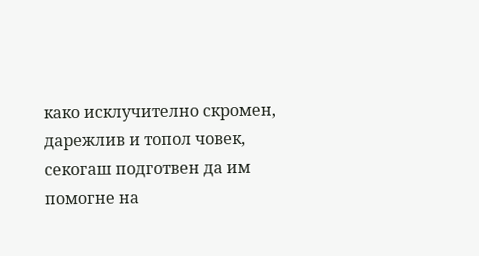како исклучително скромен, дарежлив и топол човек, секогаш подготвен да им помогне на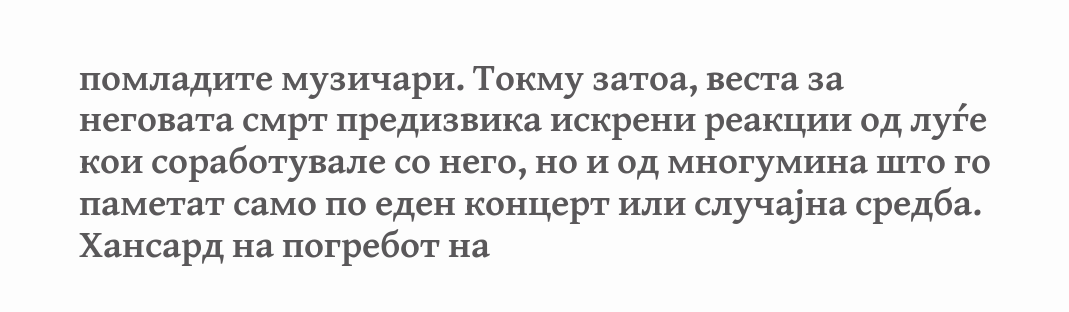помладите музичари. Токму затоа, веста за неговата смрт предизвика искрени реакции од луѓе кои соработувале со него, но и од многумина што го паметат само по еден концерт или случајна средба.
Хансард на погребот на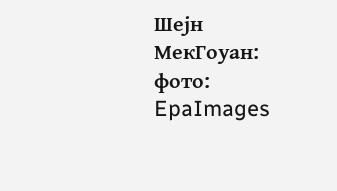Шејн МекГоуан:
фото: EpaImages